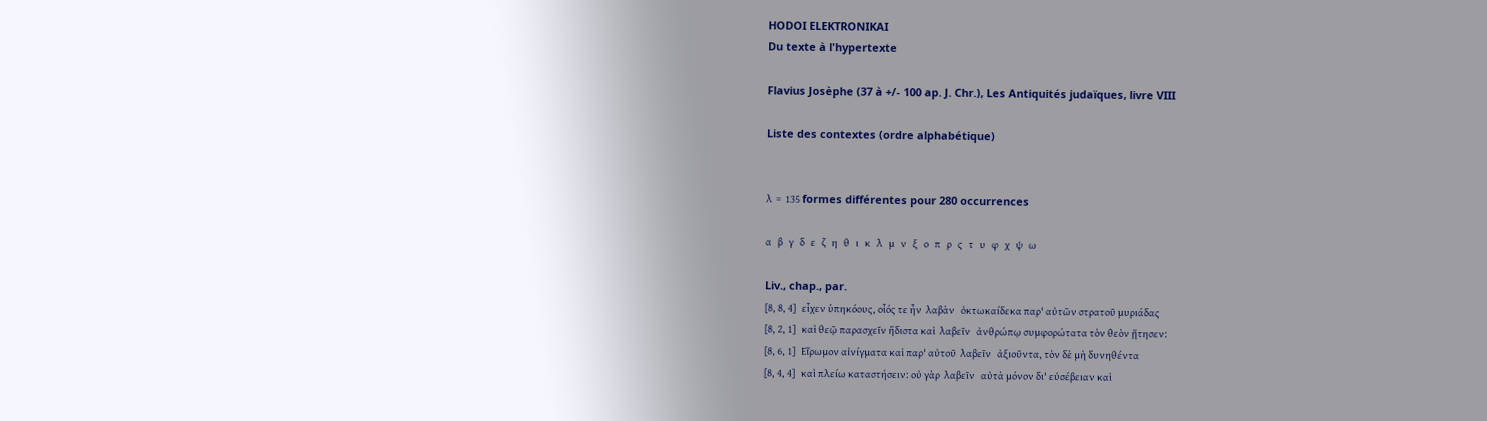HODOI ELEKTRONIKAI
Du texte à l'hypertexte

Flavius Josèphe (37 à +/- 100 ap. J. Chr.), Les Antiquités judaïques, livre VIII

Liste des contextes (ordre alphabétique)


λ  =  135 formes différentes pour 280 occurrences

α   β   γ   δ   ε   ζ   η   θ   ι   κ   λ   μ   ν   ξ   ο   π   ρ   ς   τ   υ   φ   χ   ψ   ω

Liv., chap., par.
[8, 8, 4]   εἶχεν ὑπηκόους, οἷός τε ἦν  λαβὰν   ὀκτωκαίδεκα παρ' αὐτῶν στρατοῦ μυριάδας
[8, 2, 1]   καὶ θεῷ παρασχεῖν ἥδιστα καὶ  λαβεῖν   ἀνθρώπῳ συμφορώτατα τὸν θεὸν ᾔτησεν:
[8, 6, 1]   Εἴρωμον αἰνίγματα καὶ παρ' αὐτοῦ  λαβεῖν   ἀξιοῦντα, τὸν δὲ μὴ δυνηθέντα
[8, 4, 4]   καὶ πλείω καταστήσειν: οὐ γὰρ  λαβεῖν   αὐτὰ μόνον δι' εὐσέβειαν καὶ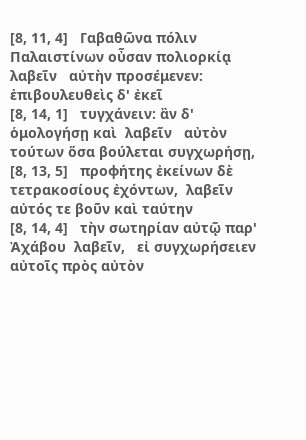[8, 11, 4]   Γαβαθῶνα πόλιν Παλαιστίνων οὖσαν πολιορκίᾳ  λαβεῖν   αὐτὴν προσέμενεν: ἐπιβουλευθεὶς δ' ἐκεῖ
[8, 14, 1]   τυγχάνειν: ἂν δ' ὁμολογήσῃ καὶ  λαβεῖν   αὐτὸν τούτων ὅσα βούλεται συγχωρήσῃ,
[8, 13, 5]   προφήτης ἐκείνων δὲ τετρακοσίους ἐχόντων,  λαβεῖν   αὐτός τε βοῦν καὶ ταύτην
[8, 14, 4]   τὴν σωτηρίαν αὐτῷ παρ' Ἀχάβου  λαβεῖν,   εἰ συγχωρήσειεν αὐτοῖς πρὸς αὐτὸν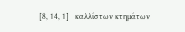[8, 14, 1]   καλλίστων κτημάτων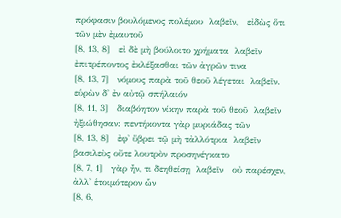πρόφασιν βουλόμενος πολέμου  λαβεῖν,   εἰδὼς ὅτι τῶν μὲν ἐμαυτοῦ
[8, 13, 8]   εἰ δὲ μὴ βούλοιτο χρήματα  λαβεῖν   ἐπιτρέποντος ἐκλέξασθαι τῶν ἀγρῶν τινα
[8, 13, 7]   νόμους παρὰ τοῦ θεοῦ λέγεται  λαβεῖν.   εὑρὼν δ' ἐν αὐτῷ σπήλαιόν
[8, 11, 3]   διαβόητον νίκην παρὰ τοῦ θεοῦ  λαβεῖν   ἠξιώθησαν: πεντήκοντα γὰρ μυριάδας τῶν
[8, 13, 8]   ἐφ' ὕβρει τῷ μὴ τἀλλότρια  λαβεῖν   βασιλεὺς οὔτε λουτρὸν προσηνέγκατο
[8, 7, 1]   γὰρ ἦν, τι δεηθείσῃ  λαβεῖν   οὐ παρέσχεν, ἀλλ' ἑτοιμότερον ὧν
[8, 6,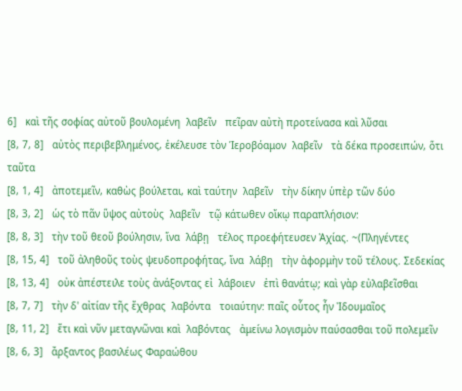6]   καὶ τῆς σοφίας αὐτοῦ βουλομένη  λαβεῖν   πεῖραν αὐτὴ προτείνασα καὶ λῦσαι
[8, 7, 8]   αὐτὸς περιβεβλημένος, ἐκέλευσε τὸν Ἱεροβόαμον  λαβεῖν   τὰ δέκα προσειπών, ὅτι ταῦτα
[8, 1, 4]   ἀποτεμεῖν, καθὼς βούλεται, καὶ ταύτην  λαβεῖν   τὴν δίκην ὑπὲρ τῶν δύο
[8, 3, 2]   ὡς τὸ πᾶν ὕψος αὐτοὺς  λαβεῖν   τῷ κάτωθεν οἴκῳ παραπλήσιον:
[8, 8, 3]   τὴν τοῦ θεοῦ βούλησιν, ἵνα  λάβῃ   τέλος προεφήτευσεν Ἀχίας. ~(Πληγέντες
[8, 15, 4]   τοῦ ἀληθοῦς τοὺς ψευδοπροφήτας, ἵνα  λάβῃ   τὴν ἀφορμὴν τοῦ τέλους. Σεδεκίας
[8, 13, 4]   οὐκ ἀπέστειλε τοὺς ἀνάξοντας εἰ  λάβοιεν   ἐπὶ θανάτῳ; καὶ γὰρ εὐλαβεῖσθαι
[8, 7, 7]   τὴν δ' αἰτίαν τῆς ἔχθρας  λαβόντα   τοιαύτην: παῖς οὗτος ἦν Ἰδουμαῖος
[8, 11, 2]   ἔτι καὶ νῦν μεταγνῶναι καὶ  λαβόντας   ἀμείνω λογισμὸν παύσασθαι τοῦ πολεμεῖν
[8, 6, 3]   ἄρξαντος βασιλέως Φαραώθου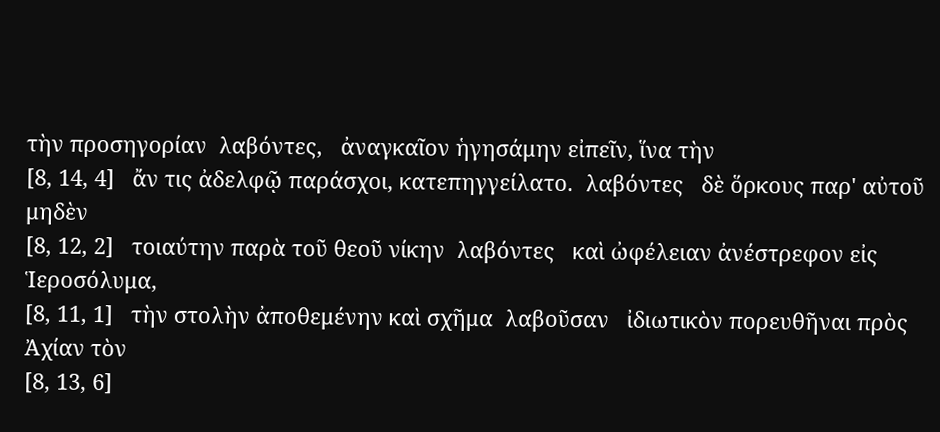τὴν προσηγορίαν  λαβόντες,   ἀναγκαῖον ἡγησάμην εἰπεῖν, ἵνα τὴν
[8, 14, 4]   ἄν τις ἀδελφῷ παράσχοι, κατεπηγγείλατο.  λαβόντες   δὲ ὅρκους παρ' αὐτοῦ μηδὲν
[8, 12, 2]   τοιαύτην παρὰ τοῦ θεοῦ νίκην  λαβόντες   καὶ ὠφέλειαν ἀνέστρεφον εἰς Ἱεροσόλυμα,
[8, 11, 1]   τὴν στολὴν ἀποθεμένην καὶ σχῆμα  λαβοῦσαν   ἰδιωτικὸν πορευθῆναι πρὸς Ἀχίαν τὸν
[8, 13, 6]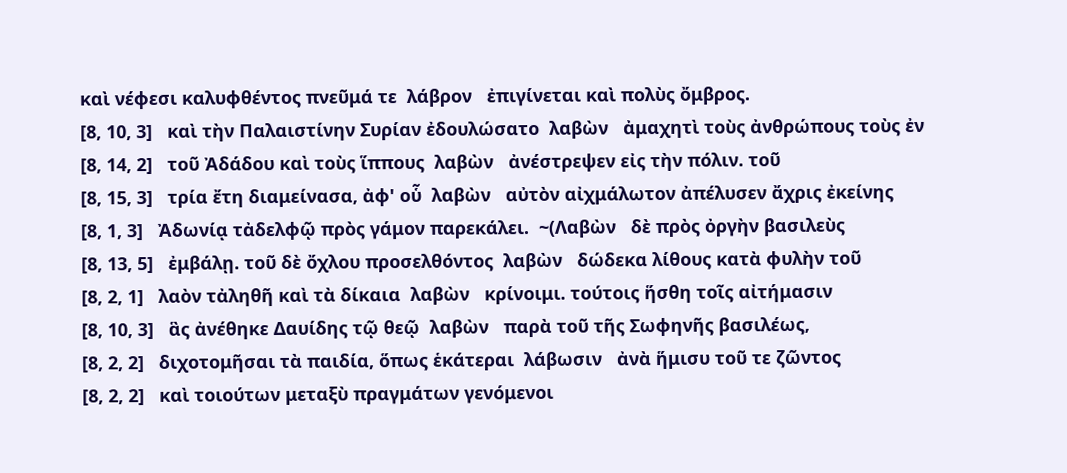καὶ νέφεσι καλυφθέντος πνεῦμά τε  λάβρον   ἐπιγίνεται καὶ πολὺς ὄμβρος.
[8, 10, 3]   καὶ τὴν Παλαιστίνην Συρίαν ἐδουλώσατο  λαβὼν   ἀμαχητὶ τοὺς ἀνθρώπους τοὺς ἐν
[8, 14, 2]   τοῦ Ἀδάδου καὶ τοὺς ἵππους  λαβὼν   ἀνέστρεψεν εἰς τὴν πόλιν. τοῦ
[8, 15, 3]   τρία ἔτη διαμείνασα, ἀφ' οὗ  λαβὼν   αὐτὸν αἰχμάλωτον ἀπέλυσεν ἄχρις ἐκείνης
[8, 1, 3]   Ἀδωνίᾳ τἀδελφῷ πρὸς γάμον παρεκάλει.  ~(Λαβὼν   δὲ πρὸς ὀργὴν βασιλεὺς
[8, 13, 5]   ἐμβάλῃ. τοῦ δὲ ὄχλου προσελθόντος  λαβὼν   δώδεκα λίθους κατὰ φυλὴν τοῦ
[8, 2, 1]   λαὸν τἀληθῆ καὶ τὰ δίκαια  λαβὼν   κρίνοιμι. τούτοις ἥσθη τοῖς αἰτήμασιν
[8, 10, 3]   ἃς ἀνέθηκε Δαυίδης τῷ θεῷ  λαβὼν   παρὰ τοῦ τῆς Σωφηνῆς βασιλέως,
[8, 2, 2]   διχοτομῆσαι τὰ παιδία, ὅπως ἑκάτεραι  λάβωσιν   ἀνὰ ἥμισυ τοῦ τε ζῶντος
[8, 2, 2]   καὶ τοιούτων μεταξὺ πραγμάτων γενόμενοι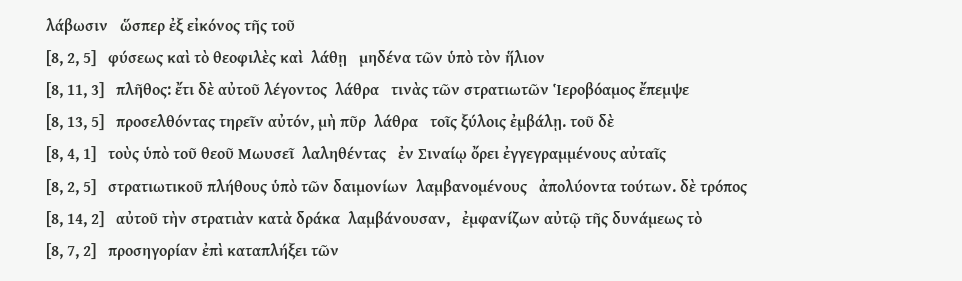λάβωσιν   ὥσπερ ἐξ εἰκόνος τῆς τοῦ
[8, 2, 5]   φύσεως καὶ τὸ θεοφιλὲς καὶ  λάθῃ   μηδένα τῶν ὑπὸ τὸν ἥλιον
[8, 11, 3]   πλῆθος: ἔτι δὲ αὐτοῦ λέγοντος  λάθρα   τινὰς τῶν στρατιωτῶν Ἱεροβόαμος ἔπεμψε
[8, 13, 5]   προσελθόντας τηρεῖν αὐτόν, μὴ πῦρ  λάθρα   τοῖς ξύλοις ἐμβάλῃ. τοῦ δὲ
[8, 4, 1]   τοὺς ὑπὸ τοῦ θεοῦ Μωυσεῖ  λαληθέντας   ἐν Σιναίῳ ὄρει ἐγγεγραμμένους αὐταῖς
[8, 2, 5]   στρατιωτικοῦ πλήθους ὑπὸ τῶν δαιμονίων  λαμβανομένους   ἀπολύοντα τούτων. δὲ τρόπος
[8, 14, 2]   αὐτοῦ τὴν στρατιὰν κατὰ δράκα  λαμβάνουσαν,   ἐμφανίζων αὐτῷ τῆς δυνάμεως τὸ
[8, 7, 2]   προσηγορίαν ἐπὶ καταπλήξει τῶν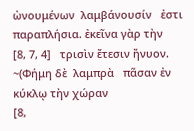ὠνουμένων  λαμβάνουσίν   ἐστι παραπλήσια. ἐκεῖνα γὰρ τὴν
[8, 7, 4]   τρισὶν ἔτεσιν ἤνυον. ~(Φήμη δὲ  λαμπρὰ   πᾶσαν ἐν κύκλῳ τὴν χώραν
[8,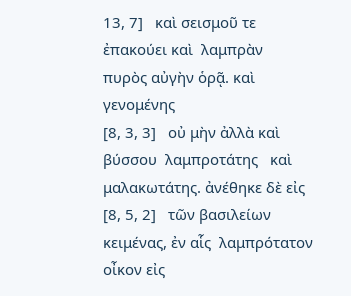13, 7]   καὶ σεισμοῦ τε ἐπακούει καὶ  λαμπρὰν   πυρὸς αὐγὴν ὁρᾷ. καὶ γενομένης
[8, 3, 3]   οὐ μὴν ἀλλὰ καὶ βύσσου  λαμπροτάτης   καὶ μαλακωτάτης. ἀνέθηκε δὲ εἰς
[8, 5, 2]   τῶν βασιλείων κειμένας, ἐν αἷς  λαμπρότατον   οἶκον εἰς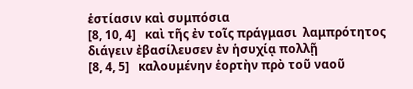ἑστίασιν καὶ συμπόσια
[8, 10, 4]   καὶ τῆς ἐν τοῖς πράγμασι  λαμπρότητος   διάγειν ἐβασίλευσεν ἐν ἡσυχίᾳ πολλῇ
[8, 4, 5]   καλουμένην ἑορτὴν πρὸ τοῦ ναοῦ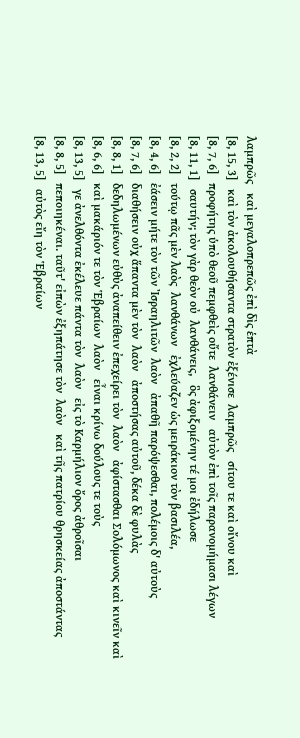λαμπρῶς   καὶ μεγαλοπρεπῶς ἐπὶ δὶς ἑπτὰ
[8, 15, 3]   καὶ τὸν ἀκολουθήσαντα στρατὸν ἐξένισε  λαμπρῶς   σίτου τε καὶ οἴνου καὶ
[8, 7, 6]   προφήτης ὑπὸ θεοῦ πεμφθεὶς οὔτε  λανθάνειν   αὐτὸν ἐπὶ τοῖς παρανομήμασι λέγων
[8, 11, 1]   σαυτήν; τὸν γὰρ θεὸν οὐ  λανθάνεις,   ὃς ἀφιξομένην τέ μοι ἐδήλωσε
[8, 2, 2]   τούτῳ πᾶς μὲν λαὸς  λανθάνων   ἐχλεύαζεν ὡς μειράκιον τὸν βασιλέα,
[8, 4, 6]   ἐάσειν μήτε τὸν τῶν Ἰσραηλιτῶν  λαὸν   ἀπαθῆ παρόψεσθαι, πολέμοις δ' αὐτοὺς
[8, 7, 6]   διαθήσειν οὐχ ἅπαντα μὲν τὸν  λαὸν   ἀποστήσας αὐτοῦ, δέκα δὲ φυλὰς
[8, 8, 1]   δεδηλωμένων εὐθὺς ἀναπείθειν ἐπεχείρει τὸν  λαὸν   ἀφίστασθαι Σολόμωνος καὶ κινεῖν καὶ
[8, 6, 6]   καὶ μακάριόν τε τὸν Ἑβραίων  λαὸν   εἶναι κρίνω δούλους τε τοὺς
[8, 13, 5]   γε ἀνελθόντα ἐκέλευε πάντα τὸν  λαὸν   εἰς τὸ Καρμήλιον ὄρος ἀθροῖσαι
[8, 8, 5]   πεποιηκέναι. ταῦτ' εἰπὼν ἐξηπάτησε τὸν  λαὸν   καὶ τῆς πατρίου θρησκείας ἀποστάντας
[8, 13, 5]   αὐτὸς εἴη τὸν Ἑβραίων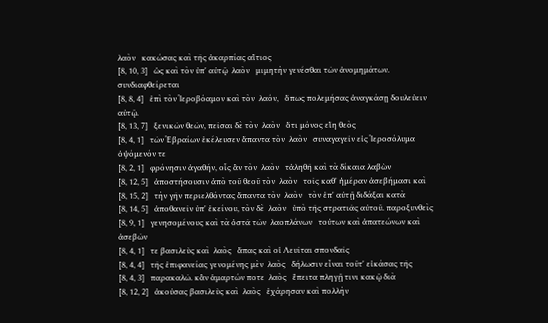λαὸν   κακώσας καὶ τῆς ἀκαρπίας αἴτιος
[8, 10, 3]   ὡς καὶ τὸν ὑπ' αὐτῷ  λαὸν   μιμητὴν γενέσθαι τῶν ἀνομημάτων. συνδιαφθείρεται
[8, 8, 4]   ἐπὶ τὸν Ἱεροβόαμον καὶ τὸν  λαόν,   ὅπως πολεμήσας ἀναγκάσῃ δουλεύειν αὐτῷ.
[8, 13, 7]   ξενικῶν θεῶν, πεῖσαι δὲ τὸν  λαὸν   ὅτι μόνος εἴη θεὸς
[8, 4, 1]   τῶν Ἑβραίων ἐκέλευσεν ἅπαντα τὸν  λαὸν   συναγαγεῖν εἰς Ἱεροσόλυμα ὀψόμενόν τε
[8, 2, 1]   φρόνησιν ἀγαθήν, οἷς ἂν τὸν  λαὸν   τἀληθῆ καὶ τὰ δίκαια λαβὼν
[8, 12, 5]   ἀποστήσουσιν ἀπὸ τοῦ θεοῦ τὸν  λαὸν   τοῖς καθ' ἡμέραν ἀσεβήμασι καὶ
[8, 15, 2]   τὴν γῆν περιελθόντας ἅπαντα τὸν  λαὸν   τὸν ἐπ' αὐτῇ διδάξαι κατὰ
[8, 14, 5]   ἀποθανεῖν ὑπ' ἐκείνου, τὸν δὲ  λαὸν   ὑπὸ τῆς στρατιᾶς αὐτοῦ. παροξυνθεὶς
[8, 9, 1]   γενησομένους καὶ τὰ ὀστᾶ τῶν  λαοπλάνων   τούτων καὶ ἀπατεώνων καὶ ἀσεβῶν
[8, 4, 1]   τε βασιλεὺς καὶ  λαὸς   ἅπας καὶ οἱ Λευῖται σπονδαῖς
[8, 4, 4]   τῆς ἐπιφανείας γενομένης μὲν  λαὸς   δήλωσιν εἶναι τοῦτ' εἰκάσας τῆς
[8, 4, 3]   παρακαλῶ. κἂν ἁμαρτών ποτε  λαὸς   ἔπειτα πληγῇ τινι κακῷ διὰ
[8, 12, 2]   ἀκούσας βασιλεὺς καὶ  λαὸς   ἐχάρησαν καὶ πολλὴν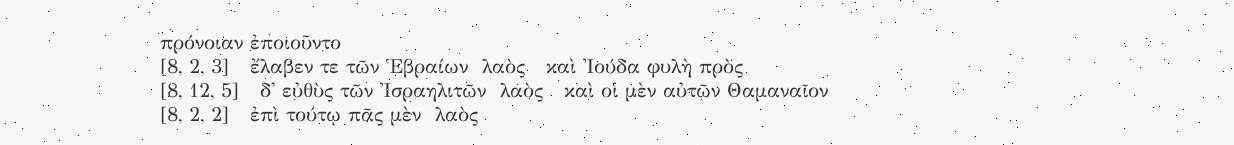πρόνοιαν ἐποιοῦντο
[8, 2, 3]   ἔλαβεν τε τῶν Ἑβραίων  λαὸς   καὶ Ἰούδα φυλὴ πρὸς
[8, 12, 5]   δ' εὐθὺς τῶν Ἰσραηλιτῶν  λαὸς   καὶ οἱ μὲν αὐτῶν Θαμαναῖον
[8, 2, 2]   ἐπὶ τούτῳ πᾶς μὲν  λαὸς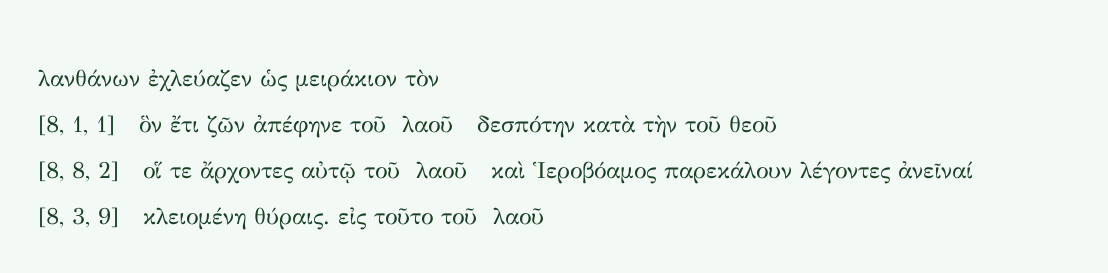λανθάνων ἐχλεύαζεν ὡς μειράκιον τὸν
[8, 1, 1]   ὃν ἔτι ζῶν ἀπέφηνε τοῦ  λαοῦ   δεσπότην κατὰ τὴν τοῦ θεοῦ
[8, 8, 2]   οἵ τε ἄρχοντες αὐτῷ τοῦ  λαοῦ   καὶ Ἱεροβόαμος παρεκάλουν λέγοντες ἀνεῖναί
[8, 3, 9]   κλειομένη θύραις. εἰς τοῦτο τοῦ  λαοῦ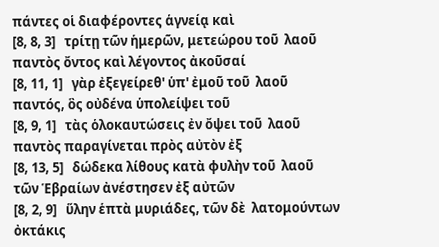πάντες οἱ διαφέροντες ἁγνείᾳ καὶ
[8, 8, 3]   τρίτῃ τῶν ἡμερῶν, μετεώρου τοῦ  λαοῦ   παντὸς ὄντος καὶ λέγοντος ἀκοῦσαί
[8, 11, 1]   γὰρ ἐξεγείρεθ' ὑπ' ἐμοῦ τοῦ  λαοῦ   παντός, ὃς οὐδένα ὑπολείψει τοῦ
[8, 9, 1]   τὰς ὁλοκαυτώσεις ἐν ὄψει τοῦ  λαοῦ   παντὸς παραγίνεται πρὸς αὐτὸν ἐξ
[8, 13, 5]   δώδεκα λίθους κατὰ φυλὴν τοῦ  λαοῦ   τῶν Ἑβραίων ἀνέστησεν ἐξ αὐτῶν
[8, 2, 9]   ὕλην ἑπτὰ μυριάδες, τῶν δὲ  λατομούντων   ὀκτάκις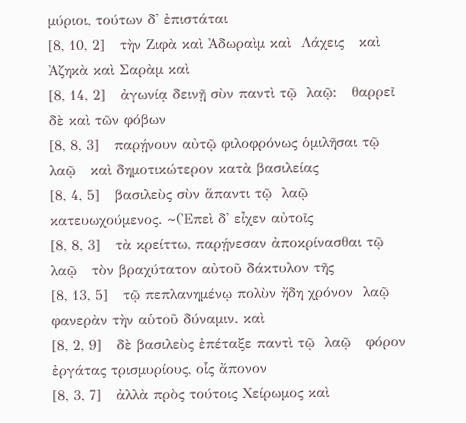μύριοι, τούτων δ' ἐπιστάται
[8, 10, 2]   τὴν Ζιφὰ καὶ Ἀδωραὶμ καὶ  Λάχεις   καὶ Ἀζηκὰ καὶ Σαρὰμ καὶ
[8, 14, 2]   ἀγωνίᾳ δεινῇ σὺν παντὶ τῷ  λαῷ:   θαρρεῖ δὲ καὶ τῶν φόβων
[8, 8, 3]   παρῄνουν αὐτῷ φιλοφρόνως ὁμιλῆσαι τῷ  λαῷ   καὶ δημοτικώτερον κατὰ βασιλείας
[8, 4, 5]   βασιλεὺς σὺν ἅπαντι τῷ  λαῷ   κατευωχούμενος. ~(Ἐπεὶ δ' εἶχεν αὐτοῖς
[8, 8, 3]   τὰ κρείττω, παρῄνεσαν ἀποκρίνασθαι τῷ  λαῷ   τὸν βραχύτατον αὐτοῦ δάκτυλον τῆς
[8, 13, 5]   τῷ πεπλανημένῳ πολὺν ἤδη χρόνον  λαῷ   φανερὰν τὴν αὑτοῦ δύναμιν. καὶ
[8, 2, 9]   δὲ βασιλεὺς ἐπέταξε παντὶ τῷ  λαῷ   φόρον ἐργάτας τρισμυρίους, οἷς ἄπονον
[8, 3, 7]   ἀλλὰ πρὸς τούτοις Χείρωμος καὶ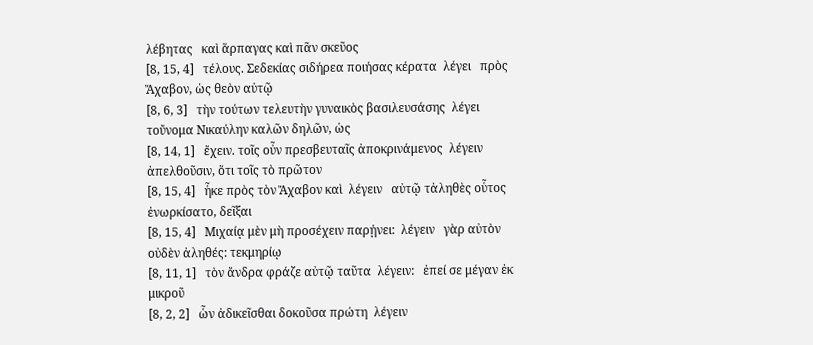λέβητας   καὶ ἅρπαγας καὶ πᾶν σκεῦος
[8, 15, 4]   τέλους. Σεδεκίας σιδήρεα ποιήσας κέρατα  λέγει   πρὸς Ἄχαβον, ὡς θεὸν αὐτῷ
[8, 6, 3]   τὴν τούτων τελευτὴν γυναικὸς βασιλευσάσης  λέγει   τοὔνομα Νικαύλην καλῶν δηλῶν, ὡς
[8, 14, 1]   ἔχειν. τοῖς οὖν πρεσβευταῖς ἀποκρινάμενος  λέγειν   ἀπελθοῦσιν, ὅτι τοῖς τὸ πρῶτον
[8, 15, 4]   ἧκε πρὸς τὸν Ἄχαβον καὶ  λέγειν   αὐτῷ τἀληθὲς οὗτος ἐνωρκίσατο, δεῖξαι
[8, 15, 4]   Μιχαίᾳ μὲν μὴ προσέχειν παρῄνει:  λέγειν   γὰρ αὐτὸν οὐδὲν ἀληθές: τεκμηρίῳ
[8, 11, 1]   τὸν ἄνδρα φράζε αὐτῷ ταῦτα  λέγειν:   ἐπεί σε μέγαν ἐκ μικροῦ
[8, 2, 2]   ὧν ἀδικεῖσθαι δοκοῦσα πρώτη  λέγειν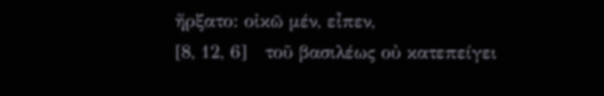ἤρξατο: οἰκῶ μέν, εἶπεν,
[8, 12, 6]   τοῦ βασιλέως οὐ κατεπείγει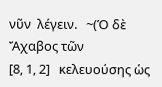νῦν  λέγειν.   ~(Ὁ δὲ Ἄχαβος τῶν
[8, 1, 2]   κελευούσης ὡς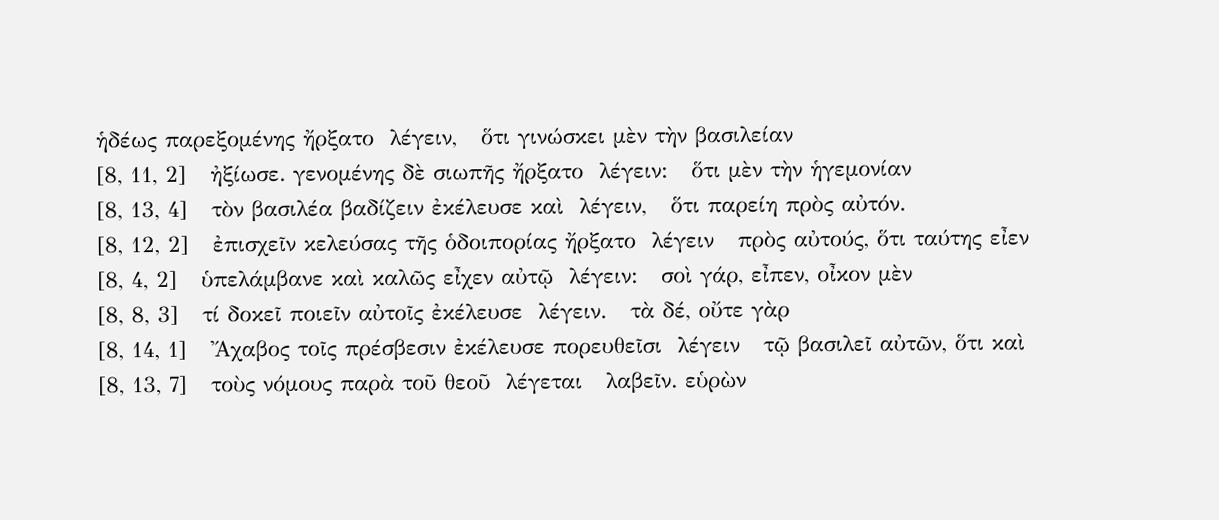ἡδέως παρεξομένης ἤρξατο  λέγειν,   ὅτι γινώσκει μὲν τὴν βασιλείαν
[8, 11, 2]   ἠξίωσε. γενομένης δὲ σιωπῆς ἤρξατο  λέγειν:   ὅτι μὲν τὴν ἡγεμονίαν
[8, 13, 4]   τὸν βασιλέα βαδίζειν ἐκέλευσε καὶ  λέγειν,   ὅτι παρείη πρὸς αὐτόν.
[8, 12, 2]   ἐπισχεῖν κελεύσας τῆς ὁδοιπορίας ἤρξατο  λέγειν   πρὸς αὐτούς, ὅτι ταύτης εἶεν
[8, 4, 2]   ὑπελάμβανε καὶ καλῶς εἶχεν αὐτῷ  λέγειν:   σοὶ γάρ, εἶπεν, οἶκον μὲν
[8, 8, 3]   τί δοκεῖ ποιεῖν αὐτοῖς ἐκέλευσε  λέγειν.   τὰ δέ, οὔτε γὰρ
[8, 14, 1]   Ἄχαβος τοῖς πρέσβεσιν ἐκέλευσε πορευθεῖσι  λέγειν   τῷ βασιλεῖ αὐτῶν, ὅτι καὶ
[8, 13, 7]   τοὺς νόμους παρὰ τοῦ θεοῦ  λέγεται   λαβεῖν. εὑρὼν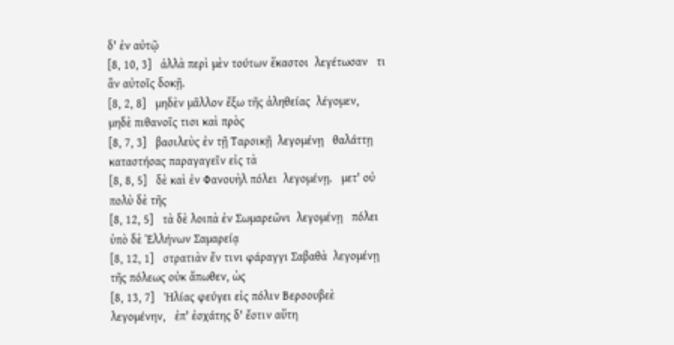δ' ἐν αὐτῷ
[8, 10, 3]   ἀλλὰ περὶ μὲν τούτων ἕκαστοι  λεγέτωσαν   τι ἂν αὐτοῖς δοκῇ.
[8, 2, 8]   μηδὲν μᾶλλον ἔξω τῆς ἀληθείας  λέγομεν,   μηδὲ πιθανοῖς τισι καὶ πρὸς
[8, 7, 3]   βασιλεὺς ἐν τῇ Ταρσικῇ  λεγομένῃ   θαλάττῃ καταστήσας παραγαγεῖν εἰς τὰ
[8, 8, 5]   δὲ καὶ ἐν Φανουὴλ πόλει  λεγομένῃ.   μετ' οὐ πολὺ δὲ τῆς
[8, 12, 5]   τὰ δὲ λοιπὰ ἐν Σωμαρεῶνι  λεγομένῃ   πόλει ὑπὸ δὲ Ἑλλήνων Σαμαρείᾳ
[8, 12, 1]   στρατιὰν ἔν τινι φάραγγι Σαβαθὰ  λεγομένῃ   τῆς πόλεως οὐκ ἄπωθεν, ὡς
[8, 13, 7]   Ἠλίας φεύγει εἰς πόλιν Βερσουβεὲ  λεγομένην,   ἐπ' ἐσχάτης δ' ἔστιν αὕτη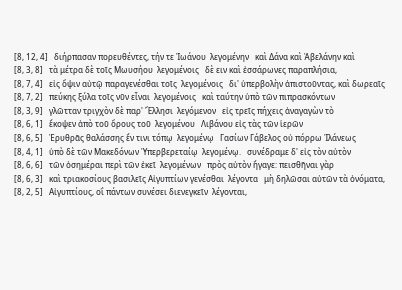[8, 12, 4]   διήρπασαν πορευθέντες, τήν τε Ἰωάνου  λεγομένην   καὶ Δάνα καὶ Ἀβελάνην καὶ
[8, 3, 8]   τὰ μέτρα δὲ τοῖς Μωυσήου  λεγομένοις   δὲ ειν καὶ ἐσσάρωνες παραπλήσια,
[8, 7, 4]   εἰς ὄψιν αὐτῷ παραγενέσθαι τοῖς  λεγομένοις   δι' ὑπερβολὴν ἀπιστοῦντας, καὶ δωρεαῖς
[8, 7, 2]   πεύκης ξύλα τοῖς νῦν εἶναι  λεγομένοις   καὶ ταύτην ὑπὸ τῶν πιπρασκόντων
[8, 3, 9]   γλῶτταν τριγχὸν δὲ παρ' Ἕλλησι  λεγόμενον   εἰς τρεῖς πήχεις ἀναγαγὼν τὸ
[8, 6, 1]   ἔκοψεν ἀπὸ τοῦ ὄρους τοῦ  λεγομένου   Λιβάνου εἰς τὰς τῶν ἱερῶν
[8, 6, 5]   Ἐρυθρᾶς θαλάσσης ἔν τινι τόπῳ  λεγομένῳ   Γασίων Γάβελος οὐ πόρρω Ἰλάνεως
[8, 4, 1]   ὑπὸ δὲ τῶν Μακεδόνων Ὑπερβερεταίῳ  λεγομένῳ.   συνέδραμε δ' εἰς τὸν αὐτὸν
[8, 6, 6]   τῶν ὁσημέραι περὶ τῶν ἐκεῖ  λεγομένων   πρὸς αὐτὸν ἤγαγε: πεισθῆναι γὰρ
[8, 6, 3]   καὶ τριακοσίους βασιλεῖς Αἰγυπτίων γενέσθαι  λέγοντα   μὴ δηλῶσαι αὐτῶν τὰ ὀνόματα,
[8, 2, 5]   Αἰγυπτίους, οἳ πάντων συνέσει διενεγκεῖν  λέγονται,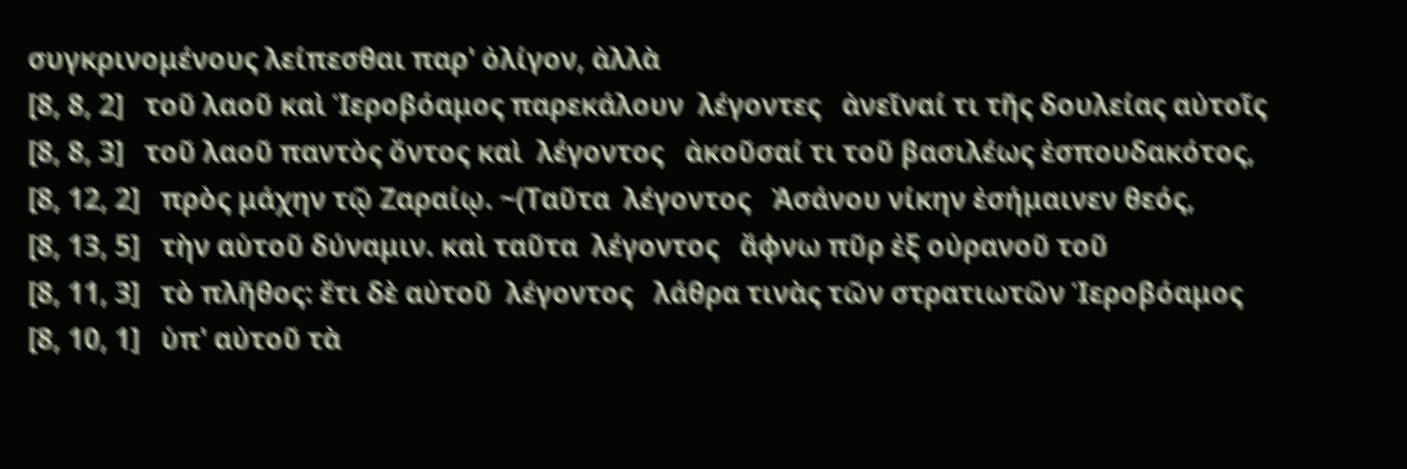συγκρινομένους λείπεσθαι παρ' ὀλίγον, ἀλλὰ
[8, 8, 2]   τοῦ λαοῦ καὶ Ἱεροβόαμος παρεκάλουν  λέγοντες   ἀνεῖναί τι τῆς δουλείας αὐτοῖς
[8, 8, 3]   τοῦ λαοῦ παντὸς ὄντος καὶ  λέγοντος   ἀκοῦσαί τι τοῦ βασιλέως ἐσπουδακότος,
[8, 12, 2]   πρὸς μάχην τῷ Ζαραίῳ. ~(Ταῦτα  λέγοντος   Ἀσάνου νίκην ἐσήμαινεν θεός,
[8, 13, 5]   τὴν αὑτοῦ δύναμιν. καὶ ταῦτα  λέγοντος   ἄφνω πῦρ ἐξ οὐρανοῦ τοῦ
[8, 11, 3]   τὸ πλῆθος: ἔτι δὲ αὐτοῦ  λέγοντος   λάθρα τινὰς τῶν στρατιωτῶν Ἱεροβόαμος
[8, 10, 1]   ὑπ' αὐτοῦ τὰ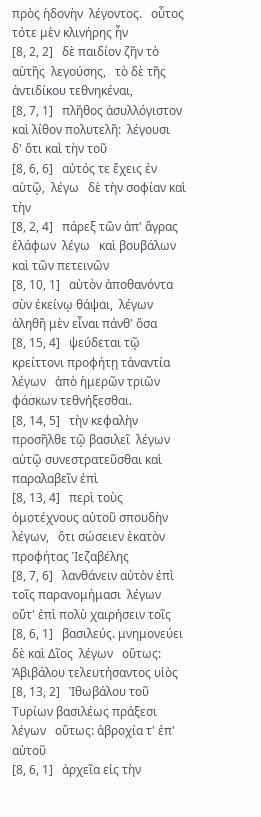πρὸς ἡδονὴν  λέγοντος.   οὗτος τότε μὲν κλινήρης ἦν
[8, 2, 2]   δὲ παιδίον ζῆν τὸ αὑτῆς  λεγούσης,   τὸ δὲ τῆς ἀντιδίκου τεθνηκέναι,
[8, 7, 1]   πλῆθος ἀσυλλόγιστον καὶ λίθον πολυτελῆ:  λέγουσι   δ' ὅτι καὶ τὴν τοῦ
[8, 6, 6]   αὐτός τε ἔχεις ἐν αὑτῷ,  λέγω   δὲ τὴν σοφίαν καὶ τὴν
[8, 2, 4]   πάρεξ τῶν ἀπ' ἄγρας ἐλάφων  λέγω   καὶ βουβάλων καὶ τῶν πετεινῶν
[8, 10, 1]   αὐτὸν ἀποθανόντα σὺν ἐκείνῳ θάψαι,  λέγων   ἀληθῆ μὲν εἶναι πάνθ' ὅσα
[8, 15, 4]   ψεύδεται τῷ κρείττονι προφήτῃ τἀναντία  λέγων   ἀπὸ ἡμερῶν τριῶν φάσκων τεθνήξεσθαι.
[8, 14, 5]   τὴν κεφαλὴν προσῆλθε τῷ βασιλεῖ  λέγων   αὐτῷ συνεστρατεῦσθαι καὶ παραλαβεῖν ἐπὶ
[8, 13, 4]   περὶ τοὺς ὁμοτέχνους αὐτοῦ σπουδὴν  λέγων,   ὅτι σώσειεν ἑκατὸν προφήτας Ἱεζαβέλης
[8, 7, 6]   λανθάνειν αὐτὸν ἐπὶ τοῖς παρανομήμασι  λέγων   οὔτ' ἐπὶ πολὺ χαιρήσειν τοῖς
[8, 6, 1]   βασιλεύς. μνημονεύει δὲ καὶ Δῖος  λέγων   οὕτως: Ἀβιβάλου τελευτήσαντος υἱὸς
[8, 13, 2]   Ἰθωβάλου τοῦ Τυρίων βασιλέως πράξεσι  λέγων   οὕτως: ἀβροχία τ' ἐπ' αὐτοῦ
[8, 6, 1]   ἀρχεῖα εἰς τὴν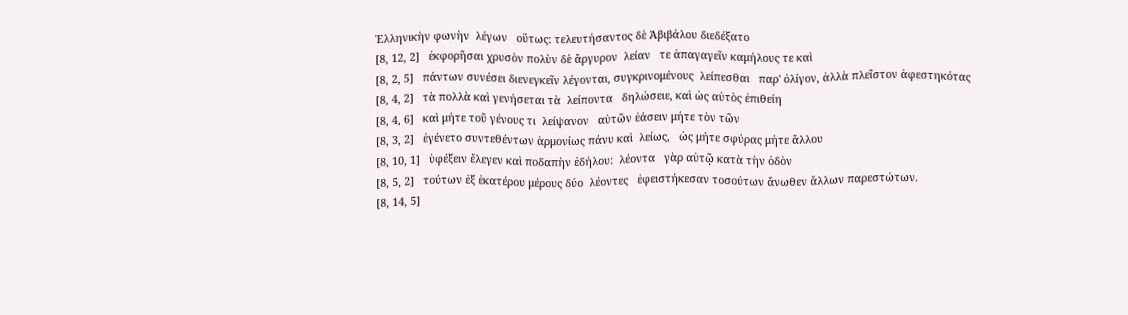Ἑλληνικὴν φωνὴν  λέγων   οὕτως: τελευτήσαντος δὲ Ἀβιβάλου διεδέξατο
[8, 12, 2]   ἐκφορῆσαι χρυσὸν πολὺν δὲ ἄργυρον  λείαν   τε ἀπαγαγεῖν καμήλους τε καὶ
[8, 2, 5]   πάντων συνέσει διενεγκεῖν λέγονται, συγκρινομένους  λείπεσθαι   παρ' ὀλίγον, ἀλλὰ πλεῖστον ἀφεστηκότας
[8, 4, 2]   τὰ πολλὰ καὶ γενήσεται τὰ  λείποντα   δηλώσειε, καὶ ὡς αὐτὸς ἐπιθείη
[8, 4, 6]   καὶ μήτε τοῦ γένους τι  λείψανον   αὐτῶν ἐάσειν μήτε τὸν τῶν
[8, 3, 2]   ἐγένετο συντεθέντων ἁρμονίως πάνυ καὶ  λείως,   ὡς μήτε σφύρας μήτε ἄλλου
[8, 10, 1]   ὑφέξειν ἔλεγεν καὶ ποδαπὴν ἐδήλου:  λέοντα   γὰρ αὐτῷ κατὰ τὴν ὁδὸν
[8, 5, 2]   τούτων ἐξ ἑκατέρου μέρους δύο  λέοντες   ἐφειστήκεσαν τοσούτων ἄνωθεν ἄλλων παρεστώτων.
[8, 14, 5]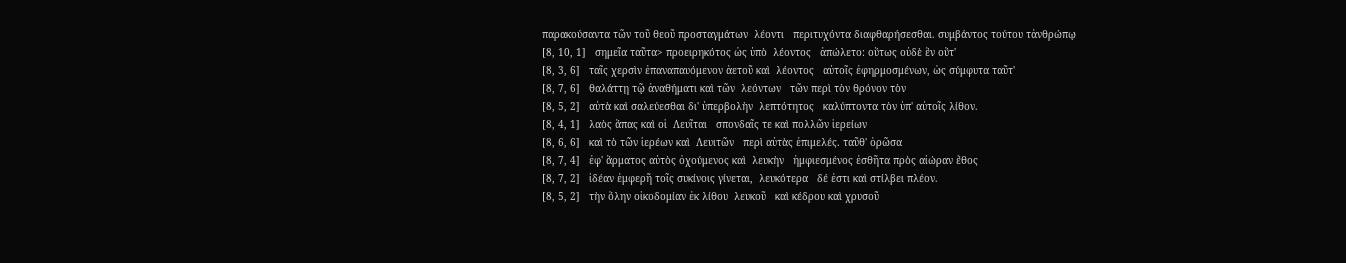παρακούσαντα τῶν τοῦ θεοῦ προσταγμάτων  λέοντι   περιτυχόντα διαφθαρήσεσθαι. συμβάντος τούτου τἀνθρώπῳ
[8, 10, 1]   σημεῖα ταῦτα> προειρηκότος ὡς ὑπὸ  λέοντος   ἀπώλετο: οὕτως οὐδὲ ἓν οὔτ'
[8, 3, 6]   ταῖς χερσὶν ἐπαναπαυόμενον ἀετοῦ καὶ  λέοντος   αὐτοῖς ἐφηρμοσμένων, ὡς σύμφυτα ταῦτ'
[8, 7, 6]   θαλάττῃ τῷ ἀναθήματι καὶ τῶν  λεόντων   τῶν περὶ τὸν θρόνον τὸν
[8, 5, 2]   αὐτὰ καὶ σαλεύεσθαι δι' ὑπερβολὴν  λεπτότητος   καλύπτοντα τὸν ὑπ' αὐτοῖς λίθον.
[8, 4, 1]   λαὸς ἅπας καὶ οἱ  Λευῖται   σπονδαῖς τε καὶ πολλῶν ἱερείων
[8, 6, 6]   καὶ τὸ τῶν ἱερέων καὶ  Λευιτῶν   περὶ αὐτὰς ἐπιμελές. ταῦθ' ὁρῶσα
[8, 7, 4]   ἐφ' ἅρματος αὐτὸς ὀχούμενος καὶ  λευκὴν   ἠμφιεσμένος ἐσθῆτα πρὸς αἰώραν ἔθος
[8, 7, 2]   ἰδέαν ἐμφερῆ τοῖς συκίνοις γίνεται,  λευκότερα   δέ ἐστι καὶ στίλβει πλέον.
[8, 5, 2]   τὴν ὅλην οἰκοδομίαν ἐκ λίθου  λευκοῦ   καὶ κέδρου καὶ χρυσοῦ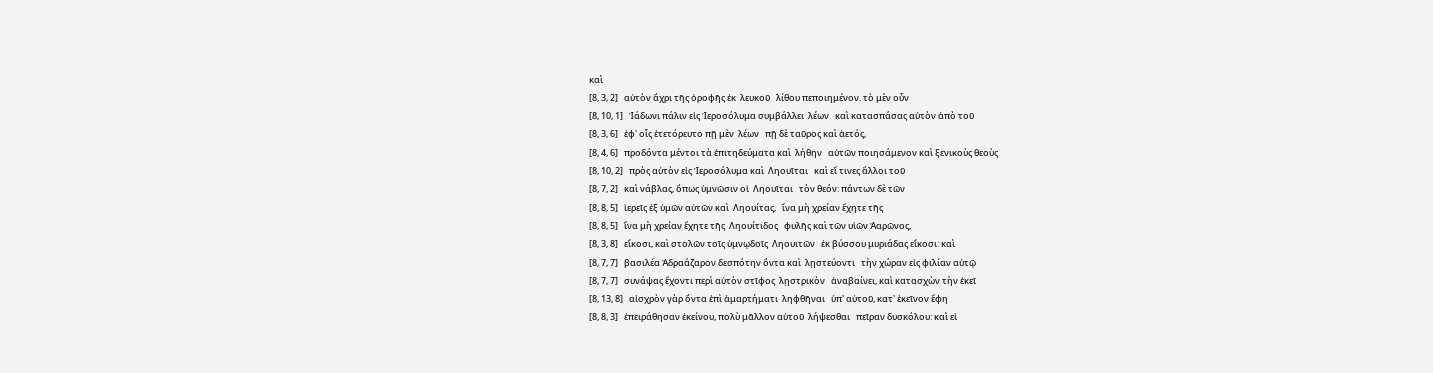καὶ
[8, 3, 2]   αὐτὸν ἄχρι τῆς ὀροφῆς ἐκ  λευκοῦ   λίθου πεποιημένον. τὸ μὲν οὖν
[8, 10, 1]   Ἰάδωνι πάλιν εἰς Ἱεροσόλυμα συμβάλλει  λέων   καὶ κατασπάσας αὐτὸν ἀπὸ τοῦ
[8, 3, 6]   ἐφ' οἷς ἐτετόρευτο πῇ μὲν  λέων   πῇ δὲ ταῦρος καὶ ἀετός,
[8, 4, 6]   προδόντα μέντοι τὰ ἐπιτηδεύματα καὶ  λήθην   αὐτῶν ποιησάμενον καὶ ξενικοὺς θεοὺς
[8, 10, 2]   πρὸς αὐτὸν εἰς Ἱεροσόλυμα καὶ  Ληουῖται   καὶ εἴ τινες ἄλλοι τοῦ
[8, 7, 2]   καὶ νάβλας, ὅπως ὑμνῶσιν οἱ  Ληουῖται   τὸν θεόν: πάντων δὲ τῶν
[8, 8, 5]   ἱερεῖς ἐξ ὑμῶν αὐτῶν καὶ  Ληουίτας,   ἵνα μὴ χρείαν ἔχητε τῆς
[8, 8, 5]   ἵνα μὴ χρείαν ἔχητε τῆς  Ληουίτιδος   φυλῆς καὶ τῶν υἱῶν Ἀαρῶνος,
[8, 3, 8]   εἴκοσι, καὶ στολῶν τοῖς ὑμνῳδοῖς  Ληουιτῶν   ἐκ βύσσου μυριάδας εἴκοσι: καὶ
[8, 7, 7]   βασιλέα Ἀδραάζαρον δεσπότην ὄντα καὶ  λῃστεύοντι   τὴν χώραν εἰς φιλίαν αὐτῷ
[8, 7, 7]   συνάψας ἔχοντι περὶ αὑτὸν στῖφος  λῃστρικὸν   ἀναβαίνει, καὶ κατασχὼν τὴν ἐκεῖ
[8, 13, 8]   αἰσχρὸν γὰρ ὄντα ἐπὶ ἁμαρτήματι  ληφθῆναι   ὑπ' αὐτοῦ, κατ' ἐκεῖνον ἔφη
[8, 8, 3]   ἐπειράθησαν ἐκείνου, πολὺ μᾶλλον αὐτοῦ  λήψεσθαι   πεῖραν δυσκόλου: καὶ εἰ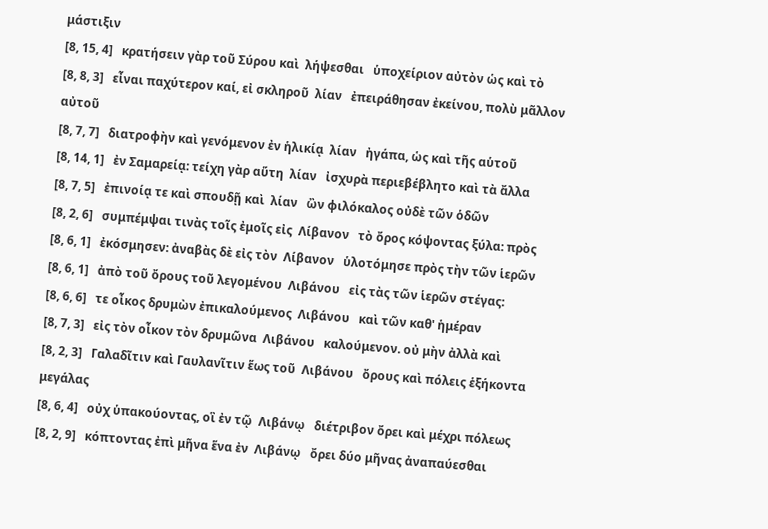μάστιξιν
[8, 15, 4]   κρατήσειν γὰρ τοῦ Σύρου καὶ  λήψεσθαι   ὑποχείριον αὐτὸν ὡς καὶ τὸ
[8, 8, 3]   εἶναι παχύτερον καί, εἰ σκληροῦ  λίαν   ἐπειράθησαν ἐκείνου, πολὺ μᾶλλον αὐτοῦ
[8, 7, 7]   διατροφὴν καὶ γενόμενον ἐν ἡλικίᾳ  λίαν   ἠγάπα, ὡς καὶ τῆς αὑτοῦ
[8, 14, 1]   ἐν Σαμαρείᾳ: τείχη γὰρ αὕτη  λίαν   ἰσχυρὰ περιεβέβλητο καὶ τὰ ἄλλα
[8, 7, 5]   ἐπινοίᾳ τε καὶ σπουδῇ καὶ  λίαν   ὢν φιλόκαλος οὐδὲ τῶν ὁδῶν
[8, 2, 6]   συμπέμψαι τινὰς τοῖς ἐμοῖς εἰς  Λίβανον   τὸ ὄρος κόψοντας ξύλα: πρὸς
[8, 6, 1]   ἐκόσμησεν: ἀναβὰς δὲ εἰς τὸν  Λίβανον   ὑλοτόμησε πρὸς τὴν τῶν ἱερῶν
[8, 6, 1]   ἀπὸ τοῦ ὄρους τοῦ λεγομένου  Λιβάνου   εἰς τὰς τῶν ἱερῶν στέγας:
[8, 6, 6]   τε οἶκος δρυμὼν ἐπικαλούμενος  Λιβάνου   καὶ τῶν καθ' ἡμέραν
[8, 7, 3]   εἰς τὸν οἶκον τὸν δρυμῶνα  Λιβάνου   καλούμενον. οὐ μὴν ἀλλὰ καὶ
[8, 2, 3]   Γαλαδῖτιν καὶ Γαυλανῖτιν ἕως τοῦ  Λιβάνου   ὄρους καὶ πόλεις ἑξήκοντα μεγάλας
[8, 6, 4]   οὐχ ὑπακούοντας, οἳ ἐν τῷ  Λιβάνῳ   διέτριβον ὄρει καὶ μέχρι πόλεως
[8, 2, 9]   κόπτοντας ἐπὶ μῆνα ἕνα ἐν  Λιβάνῳ   ὄρει δύο μῆνας ἀναπαύεσθαι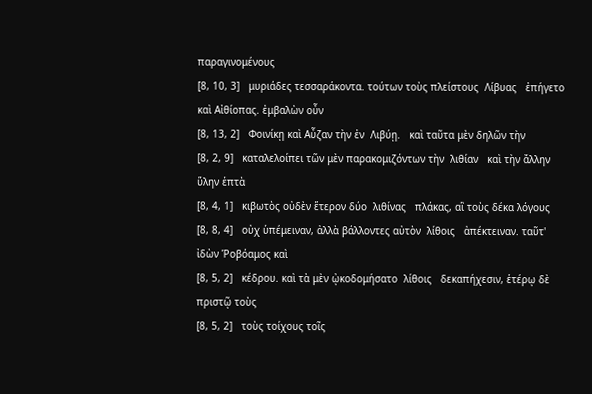παραγινομένους
[8, 10, 3]   μυριάδες τεσσαράκοντα. τούτων τοὺς πλείστους  Λίβυας   ἐπήγετο καὶ Αἰθίοπας. ἐμβαλὼν οὖν
[8, 13, 2]   Φοινίκῃ καὶ Αὖζαν τὴν ἐν  Λιβύῃ.   καὶ ταῦτα μὲν δηλῶν τὴν
[8, 2, 9]   καταλελοίπει τῶν μὲν παρακομιζόντων τὴν  λιθίαν   καὶ τὴν ἄλλην ὕλην ἑπτὰ
[8, 4, 1]   κιβωτὸς οὐδὲν ἕτερον δύο  λιθίνας   πλάκας, αἳ τοὺς δέκα λόγους
[8, 8, 4]   οὐχ ὑπέμειναν, ἀλλὰ βάλλοντες αὐτὸν  λίθοις   ἀπέκτειναν. ταῦτ' ἰδὼν Ῥοβόαμος καὶ
[8, 5, 2]   κέδρου. καὶ τὰ μὲν ᾠκοδομήσατο  λίθοις   δεκαπήχεσιν, ἑτέρῳ δὲ πριστῷ τοὺς
[8, 5, 2]   τοὺς τοίχους τοῖς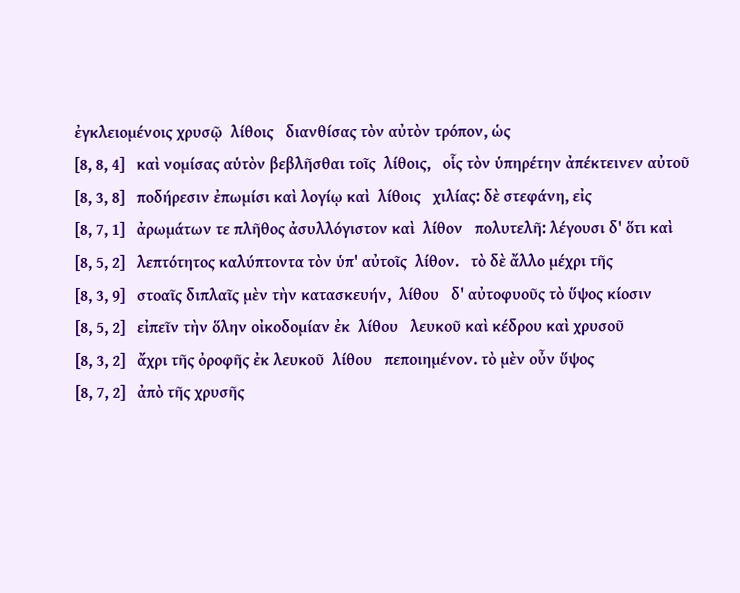ἐγκλειομένοις χρυσῷ  λίθοις   διανθίσας τὸν αὐτὸν τρόπον, ὡς
[8, 8, 4]   καὶ νομίσας αὑτὸν βεβλῆσθαι τοῖς  λίθοις,   οἷς τὸν ὑπηρέτην ἀπέκτεινεν αὐτοῦ
[8, 3, 8]   ποδήρεσιν ἐπωμίσι καὶ λογίῳ καὶ  λίθοις   χιλίας: δὲ στεφάνη, εἰς
[8, 7, 1]   ἀρωμάτων τε πλῆθος ἀσυλλόγιστον καὶ  λίθον   πολυτελῆ: λέγουσι δ' ὅτι καὶ
[8, 5, 2]   λεπτότητος καλύπτοντα τὸν ὑπ' αὐτοῖς  λίθον.   τὸ δὲ ἄλλο μέχρι τῆς
[8, 3, 9]   στοαῖς διπλαῖς μὲν τὴν κατασκευήν,  λίθου   δ' αὐτοφυοῦς τὸ ὕψος κίοσιν
[8, 5, 2]   εἰπεῖν τὴν ὅλην οἰκοδομίαν ἐκ  λίθου   λευκοῦ καὶ κέδρου καὶ χρυσοῦ
[8, 3, 2]   ἄχρι τῆς ὀροφῆς ἐκ λευκοῦ  λίθου   πεποιημένον. τὸ μὲν οὖν ὕψος
[8, 7, 2]   ἀπὸ τῆς χρυσῆς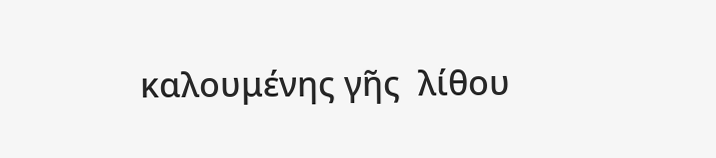καλουμένης γῆς  λίθου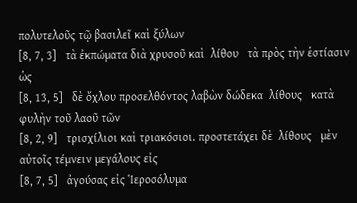πολυτελοῦς τῷ βασιλεῖ καὶ ξύλων
[8, 7, 3]   τὰ ἐκπώματα διὰ χρυσοῦ καὶ  λίθου   τὰ πρὸς τὴν ἑστίασιν ὡς
[8, 13, 5]   δὲ ὄχλου προσελθόντος λαβὼν δώδεκα  λίθους   κατὰ φυλὴν τοῦ λαοῦ τῶν
[8, 2, 9]   τρισχίλιοι καὶ τριακόσιοι. προστετάχει δὲ  λίθους   μὲν αὐτοῖς τέμνειν μεγάλους εἰς
[8, 7, 5]   ἀγούσας εἰς Ἱεροσόλυμα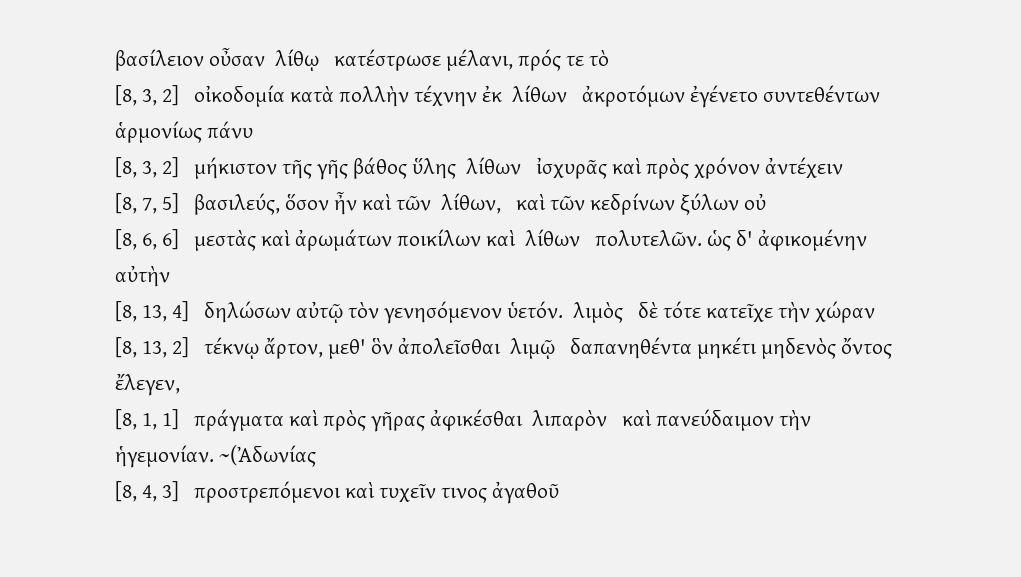βασίλειον οὖσαν  λίθῳ   κατέστρωσε μέλανι, πρός τε τὸ
[8, 3, 2]   οἰκοδομία κατὰ πολλὴν τέχνην ἐκ  λίθων   ἀκροτόμων ἐγένετο συντεθέντων ἁρμονίως πάνυ
[8, 3, 2]   μήκιστον τῆς γῆς βάθος ὕλης  λίθων   ἰσχυρᾶς καὶ πρὸς χρόνον ἀντέχειν
[8, 7, 5]   βασιλεύς, ὅσον ἦν καὶ τῶν  λίθων,   καὶ τῶν κεδρίνων ξύλων οὐ
[8, 6, 6]   μεστὰς καὶ ἀρωμάτων ποικίλων καὶ  λίθων   πολυτελῶν. ὡς δ' ἀφικομένην αὐτὴν
[8, 13, 4]   δηλώσων αὐτῷ τὸν γενησόμενον ὑετόν.  λιμὸς   δὲ τότε κατεῖχε τὴν χώραν
[8, 13, 2]   τέκνῳ ἄρτον, μεθ' ὃν ἀπολεῖσθαι  λιμῷ   δαπανηθέντα μηκέτι μηδενὸς ὄντος ἔλεγεν,
[8, 1, 1]   πράγματα καὶ πρὸς γῆρας ἀφικέσθαι  λιπαρὸν   καὶ πανεύδαιμον τὴν ἡγεμονίαν. ~(Ἀδωνίας
[8, 4, 3]   προστρεπόμενοι καὶ τυχεῖν τινος ἀγαθοῦ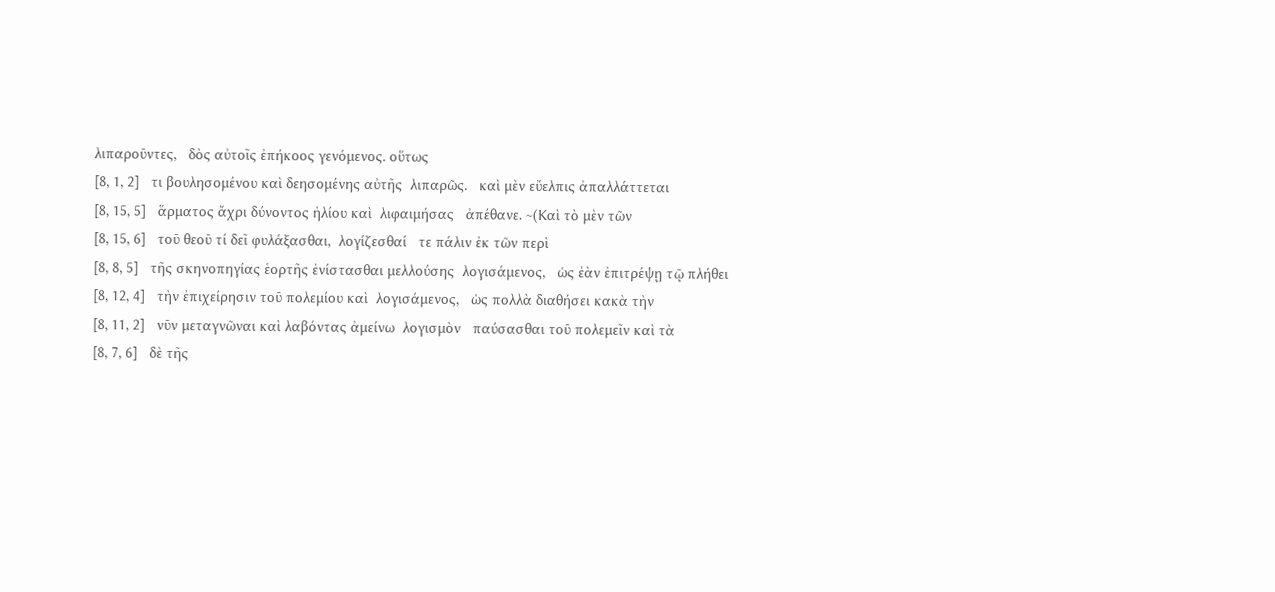λιπαροῦντες,   δὸς αὐτοῖς ἐπήκοος γενόμενος. οὕτως
[8, 1, 2]   τι βουλησομένου καὶ δεησομένης αὐτῆς  λιπαρῶς.   καὶ μὲν εὔελπις ἀπαλλάττεται
[8, 15, 5]   ἅρματος ἄχρι δύνοντος ἡλίου καὶ  λιφαιμήσας   ἀπέθανε. ~(Καὶ τὸ μὲν τῶν
[8, 15, 6]   τοῦ θεοῦ τί δεῖ φυλάξασθαι,  λογίζεσθαί   τε πάλιν ἐκ τῶν περὶ
[8, 8, 5]   τῆς σκηνοπηγίας ἑορτῆς ἐνίστασθαι μελλούσης  λογισάμενος,   ὡς ἐὰν ἐπιτρέψῃ τῷ πλήθει
[8, 12, 4]   τὴν ἐπιχείρησιν τοῦ πολεμίου καὶ  λογισάμενος,   ὡς πολλὰ διαθήσει κακὰ τὴν
[8, 11, 2]   νῦν μεταγνῶναι καὶ λαβόντας ἀμείνω  λογισμὸν   παύσασθαι τοῦ πολεμεῖν καὶ τὰ
[8, 7, 6]   δὲ τῆς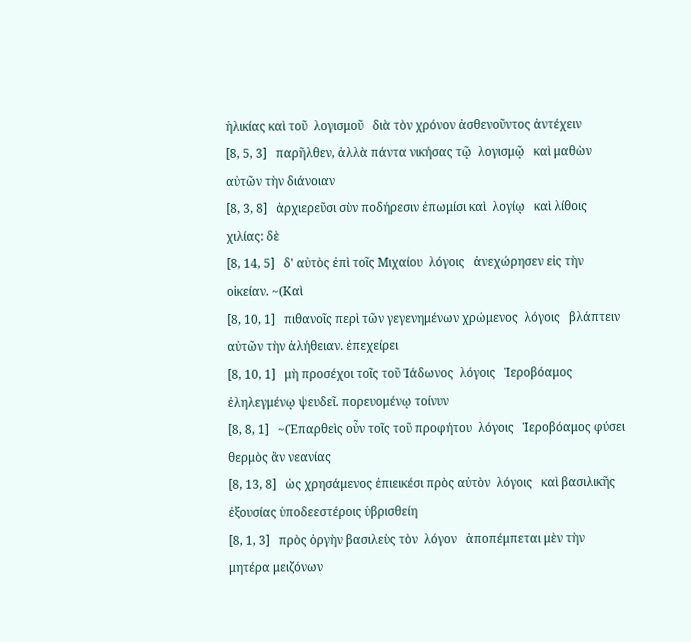ἡλικίας καὶ τοῦ  λογισμοῦ   διὰ τὸν χρόνον ἀσθενοῦντος ἀντέχειν
[8, 5, 3]   παρῆλθεν, ἀλλὰ πάντα νικήσας τῷ  λογισμῷ   καὶ μαθὼν αὐτῶν τὴν διάνοιαν
[8, 3, 8]   ἀρχιερεῦσι σὺν ποδήρεσιν ἐπωμίσι καὶ  λογίῳ   καὶ λίθοις χιλίας: δὲ
[8, 14, 5]   δ' αὐτὸς ἐπὶ τοῖς Μιχαίου  λόγοις   ἀνεχώρησεν εἰς τὴν οἰκείαν. ~(Καὶ
[8, 10, 1]   πιθανοῖς περὶ τῶν γεγενημένων χρώμενος  λόγοις   βλάπτειν αὐτῶν τὴν ἀλήθειαν. ἐπεχείρει
[8, 10, 1]   μὴ προσέχοι τοῖς τοῦ Ἰάδωνος  λόγοις   Ἱεροβόαμος ἐληλεγμένῳ ψευδεῖ. πορευομένῳ τοίνυν
[8, 8, 1]   ~(Ἐπαρθεὶς οὖν τοῖς τοῦ προφήτου  λόγοις   Ἱεροβόαμος φύσει θερμὸς ἂν νεανίας
[8, 13, 8]   ὡς χρησάμενος ἐπιεικέσι πρὸς αὐτὸν  λόγοις   καὶ βασιλικῆς ἐξουσίας ὑποδεεστέροις ὑβρισθείη
[8, 1, 3]   πρὸς ὀργὴν βασιλεὺς τὸν  λόγον   ἀποπέμπεται μὲν τὴν μητέρα μειζόνων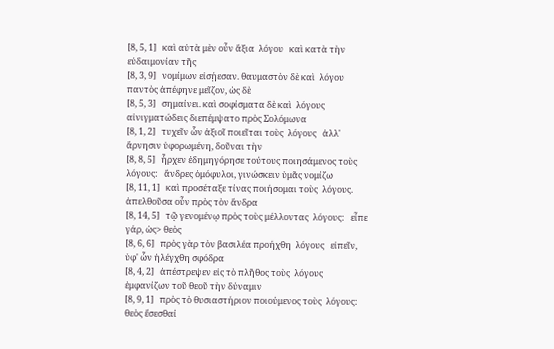[8, 5, 1]   καὶ αὐτὰ μὲν οὖν ἄξια  λόγου   καὶ κατὰ τὴν εὐδαιμονίαν τῆς
[8, 3, 9]   νομίμων εἰσῄεσαν. θαυμαστὸν δὲ καὶ  λόγου   παντὸς ἀπέφηνε μεῖζον, ὡς δὲ
[8, 5, 3]   σημαίνει. καὶ σοφίσματα δὲ καὶ  λόγους   αἰνιγματώδεις διεπέμψατο πρὸς Σολόμωνα
[8, 1, 2]   τυχεῖν ὧν ἀξιοῖ ποιεῖται τοὺς  λόγους   ἀλλ' ἄρνησιν ὑφορωμένη, δοῦναι τὴν
[8, 8, 5]   ἦρχεν ἐδημηγόρησε τούτους ποιησάμενος τοὺς  λόγους:   ἄνδρες ὁμόφυλοι, γινώσκειν ὑμᾶς νομίζω
[8, 11, 1]   καὶ προσέταξε τίνας ποιήσομαι τοὺς  λόγους.   ἀπελθοῦσα οὖν πρὸς τὸν ἄνδρα
[8, 14, 5]   τῷ γενομένῳ πρὸς τοὺς μέλλοντας  λόγους:   εἶπε γάρ, ὡς> θεὸς
[8, 6, 6]   πρὸς γὰρ τὸν βασιλέα προήχθη  λόγους   εἰπεῖν, ὑφ' ὧν ἠλέγχθη σφόδρα
[8, 4, 2]   ἀπέστρεψεν εἰς τὸ πλῆθος τοὺς  λόγους   ἐμφανίζων τοῦ θεοῦ τὴν δύναμιν
[8, 9, 1]   πρὸς τὸ θυσιαστήριον ποιούμενος τοὺς  λόγους:   θεὸς ἔσεσθαί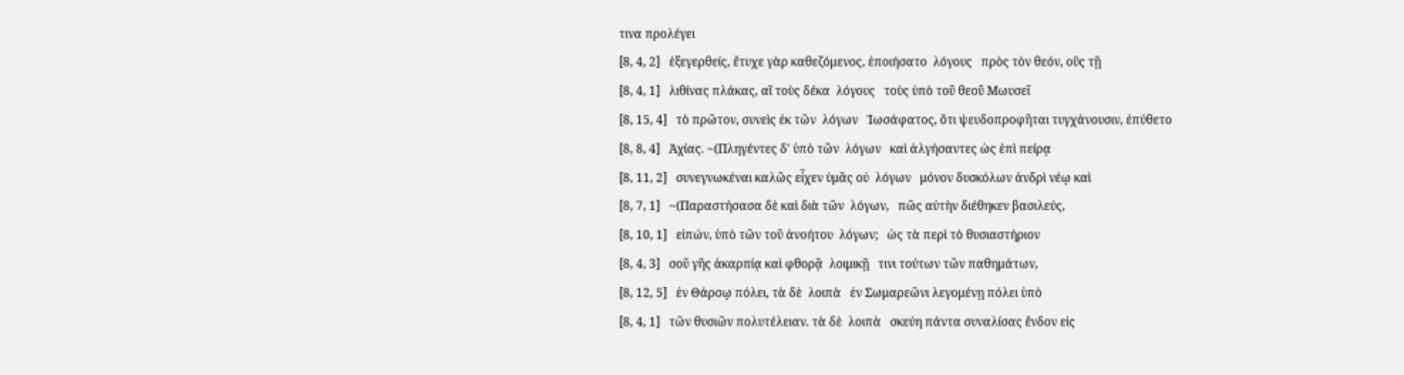τινα προλέγει
[8, 4, 2]   ἐξεγερθείς, ἔτυχε γὰρ καθεζόμενος, ἐποιήσατο  λόγους   πρὸς τὸν θεόν, οὓς τῇ
[8, 4, 1]   λιθίνας πλάκας, αἳ τοὺς δέκα  λόγους   τοὺς ὑπὸ τοῦ θεοῦ Μωυσεῖ
[8, 15, 4]   τὸ πρῶτον, συνεὶς ἐκ τῶν  λόγων   Ἰωσάφατος, ὅτι ψευδοπροφῆται τυγχάνουσιν, ἐπύθετο
[8, 8, 4]   Ἀχίας. ~(Πληγέντες δ' ὑπὸ τῶν  λόγων   καὶ ἀλγήσαντες ὡς ἐπὶ πείρᾳ
[8, 11, 2]   συνεγνωκέναι καλῶς εἶχεν ὑμᾶς οὐ  λόγων   μόνον δυσκόλων ἀνδρὶ νέῳ καὶ
[8, 7, 1]   ~(Παραστήσασα δὲ καὶ διὰ τῶν  λόγων,   πῶς αὐτὴν διέθηκεν βασιλεύς,
[8, 10, 1]   εἰπών, ὑπὸ τῶν τοῦ ἀνοήτου  λόγων;   ὡς τὰ περὶ τὸ θυσιαστήριον
[8, 4, 3]   σοῦ γῆς ἀκαρπίᾳ καὶ φθορᾷ  λοιμικῇ   τινι τούτων τῶν παθημάτων,
[8, 12, 5]   ἐν Θάρσῳ πόλει, τὰ δὲ  λοιπὰ   ἐν Σωμαρεῶνι λεγομένῃ πόλει ὑπὸ
[8, 4, 1]   τῶν θυσιῶν πολυτέλειαν. τὰ δὲ  λοιπὰ   σκεύη πάντα συναλίσας ἔνδον εἰς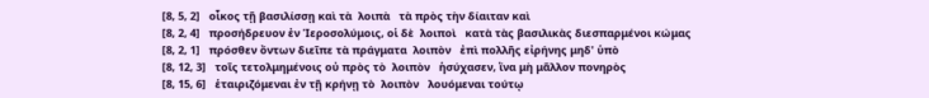[8, 5, 2]   οἶκος τῇ βασιλίσσῃ καὶ τὰ  λοιπὰ   τὰ πρὸς τὴν δίαιταν καὶ
[8, 2, 4]   προσήδρευον ἐν Ἱεροσολύμοις, οἱ δὲ  λοιποὶ   κατὰ τὰς βασιλικὰς διεσπαρμένοι κώμας
[8, 2, 1]   πρόσθεν ὄντων διεῖπε τὰ πράγματα  λοιπὸν   ἐπὶ πολλῆς εἰρήνης μηδ' ὑπὸ
[8, 12, 3]   τοῖς τετολμημένοις οὐ πρὸς τὸ  λοιπὸν   ἡσύχασεν, ἵνα μὴ μᾶλλον πονηρὸς
[8, 15, 6]   ἑταιριζόμεναι ἐν τῇ κρήνῃ τὸ  λοιπὸν   λουόμεναι τούτῳ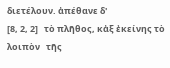διετέλουν. ἀπέθανε δ'
[8, 2, 2]   τὸ πλῆθος, κἀξ ἐκείνης τὸ  λοιπὸν   τῆς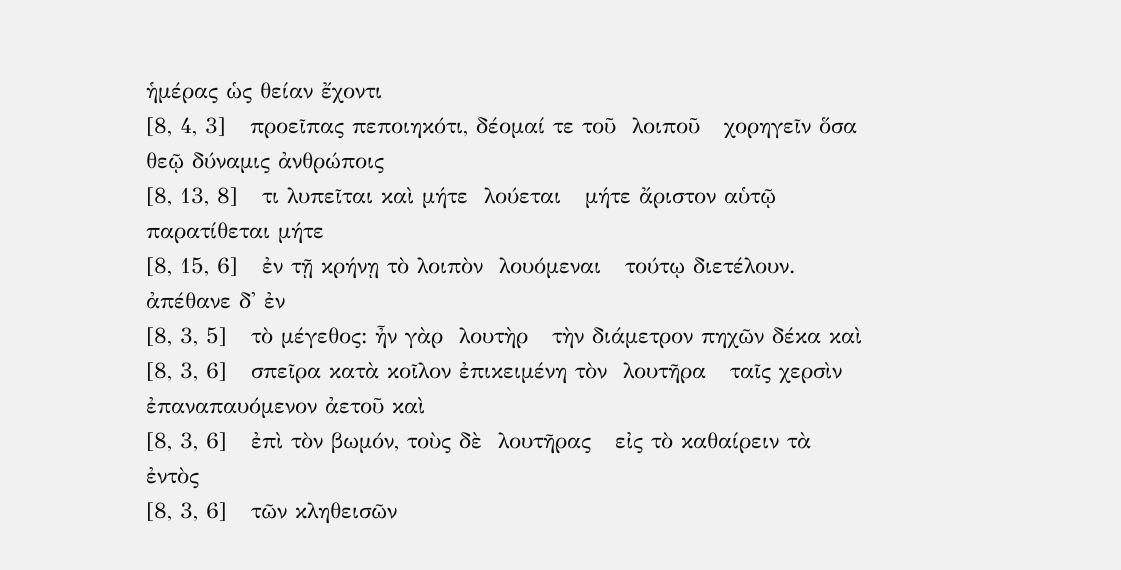ἡμέρας ὡς θείαν ἔχοντι
[8, 4, 3]   προεῖπας πεποιηκότι, δέομαί τε τοῦ  λοιποῦ   χορηγεῖν ὅσα θεῷ δύναμις ἀνθρώποις
[8, 13, 8]   τι λυπεῖται καὶ μήτε  λούεται   μήτε ἄριστον αὑτῷ παρατίθεται μήτε
[8, 15, 6]   ἐν τῇ κρήνῃ τὸ λοιπὸν  λουόμεναι   τούτῳ διετέλουν. ἀπέθανε δ' ἐν
[8, 3, 5]   τὸ μέγεθος: ἦν γὰρ  λουτὴρ   τὴν διάμετρον πηχῶν δέκα καὶ
[8, 3, 6]   σπεῖρα κατὰ κοῖλον ἐπικειμένη τὸν  λουτῆρα   ταῖς χερσὶν ἐπαναπαυόμενον ἀετοῦ καὶ
[8, 3, 6]   ἐπὶ τὸν βωμόν, τοὺς δὲ  λουτῆρας   εἰς τὸ καθαίρειν τὰ ἐντὸς
[8, 3, 6]   τῶν κληθεισῶν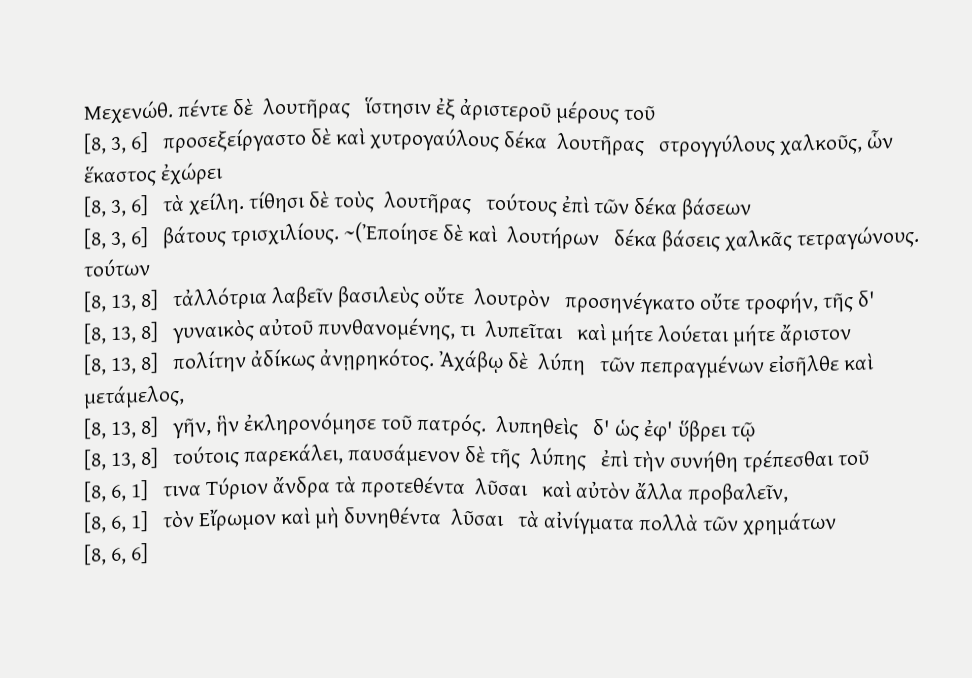Μεχενώθ. πέντε δὲ  λουτῆρας   ἵστησιν ἐξ ἀριστεροῦ μέρους τοῦ
[8, 3, 6]   προσεξείργαστο δὲ καὶ χυτρογαύλους δέκα  λουτῆρας   στρογγύλους χαλκοῦς, ὧν ἕκαστος ἐχώρει
[8, 3, 6]   τὰ χείλη. τίθησι δὲ τοὺς  λουτῆρας   τούτους ἐπὶ τῶν δέκα βάσεων
[8, 3, 6]   βάτους τρισχιλίους. ~(Ἐποίησε δὲ καὶ  λουτήρων   δέκα βάσεις χαλκᾶς τετραγώνους. τούτων
[8, 13, 8]   τἀλλότρια λαβεῖν βασιλεὺς οὔτε  λουτρὸν   προσηνέγκατο οὔτε τροφήν, τῆς δ'
[8, 13, 8]   γυναικὸς αὐτοῦ πυνθανομένης, τι  λυπεῖται   καὶ μήτε λούεται μήτε ἄριστον
[8, 13, 8]   πολίτην ἀδίκως ἀνῃρηκότος. Ἀχάβῳ δὲ  λύπη   τῶν πεπραγμένων εἰσῆλθε καὶ μετάμελος,
[8, 13, 8]   γῆν, ἣν ἐκληρονόμησε τοῦ πατρός.  λυπηθεὶς   δ' ὡς ἐφ' ὕβρει τῷ
[8, 13, 8]   τούτοις παρεκάλει, παυσάμενον δὲ τῆς  λύπης   ἐπὶ τὴν συνήθη τρέπεσθαι τοῦ
[8, 6, 1]   τινα Τύριον ἄνδρα τὰ προτεθέντα  λῦσαι   καὶ αὐτὸν ἄλλα προβαλεῖν,
[8, 6, 1]   τὸν Εἴρωμον καὶ μὴ δυνηθέντα  λῦσαι   τὰ αἰνίγματα πολλὰ τῶν χρημάτων
[8, 6, 6]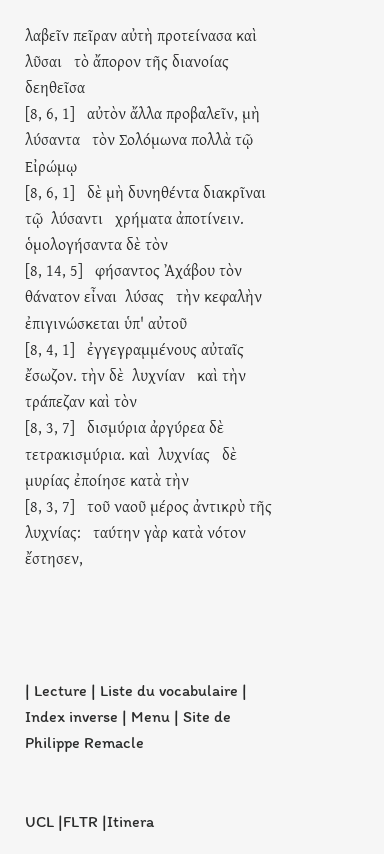λαβεῖν πεῖραν αὐτὴ προτείνασα καὶ  λῦσαι   τὸ ἄπορον τῆς διανοίας δεηθεῖσα
[8, 6, 1]   αὐτὸν ἄλλα προβαλεῖν, μὴ  λύσαντα   τὸν Σολόμωνα πολλὰ τῷ Εἰρώμῳ
[8, 6, 1]   δὲ μὴ δυνηθέντα διακρῖναι τῷ  λύσαντι   χρήματα ἀποτίνειν. ὁμολογήσαντα δὲ τὸν
[8, 14, 5]   φήσαντος Ἀχάβου τὸν θάνατον εἶναι  λύσας   τὴν κεφαλὴν ἐπιγινώσκεται ὑπ' αὐτοῦ
[8, 4, 1]   ἐγγεγραμμένους αὐταῖς ἔσωζον. τὴν δὲ  λυχνίαν   καὶ τὴν τράπεζαν καὶ τὸν
[8, 3, 7]   δισμύρια ἀργύρεα δὲ τετρακισμύρια. καὶ  λυχνίας   δὲ μυρίας ἐποίησε κατὰ τὴν
[8, 3, 7]   τοῦ ναοῦ μέρος ἀντικρὺ τῆς  λυχνίας:   ταύτην γὰρ κατὰ νότον ἔστησεν,




| Lecture | Liste du vocabulaire | Index inverse | Menu | Site de Philippe Remacle


UCL |FLTR |Itinera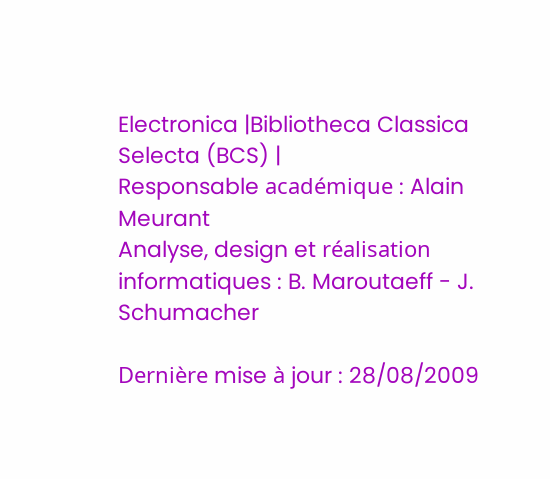Electronica |Bibliotheca Classica Selecta (BCS) |
Responsable académique : Alain Meurant
Analyse, design et réalisation informatiques : B. Maroutaeff - J. Schumacher

Dernière mise à jour : 28/08/2009